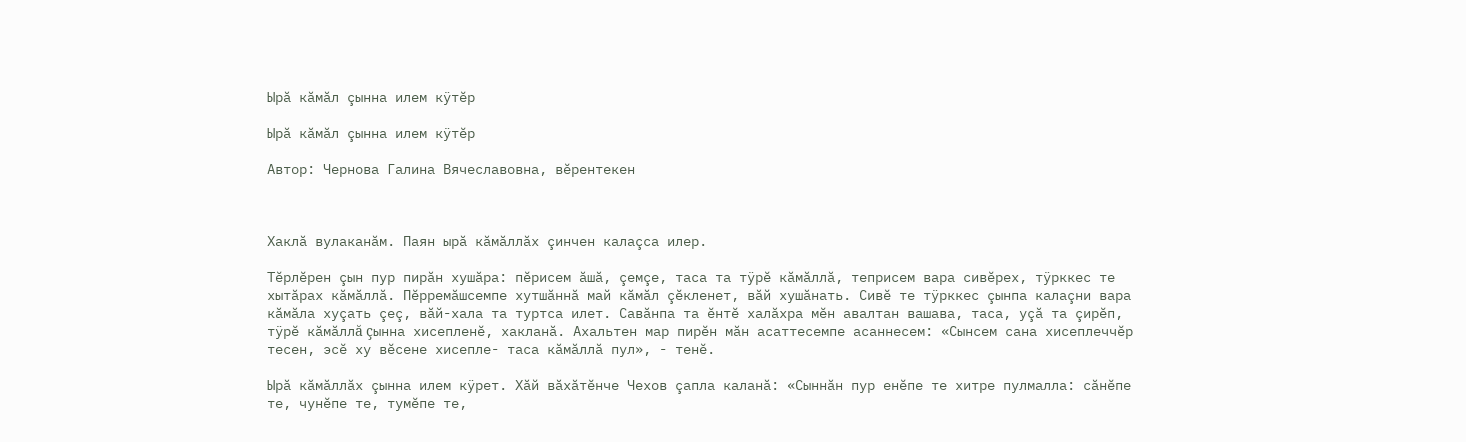Ырă кăмăл çынна илем кÿтĕр

Ырă кăмăл çынна илем кÿтĕр

Автор: Чернова Галина Вячеславовна, вĕрентекен



Хаклă вулаканăм. Паян ырă кăмăллăх çинчен калаçса илер.

Тĕрлĕрен çын пур пирăн хушăра: пĕрисем ăшă, çемçе, таса та тÿрĕ кăмăллă, теприсем вара сивĕрех, тÿрккес те хытăрах кăмăллă. Пĕрремăшсемпе хутшăннă май кăмăл çĕкленет, вăй хушăнать. Сивĕ те тÿрккес çынпа калаçни вара кăмăла хуçать çеç, вăй-хала та туртса илет. Савăнпа та ĕнтĕ халăхра мĕн авалтан вашава, таса, уçă та çирĕп, тÿрĕ кăмăллă çынна хисепленĕ, хакланă. Ахальтен мар пирĕн мăн асаттесемпе асаннесем: «Сынсем сана хисеплеччĕр тесен, эсĕ ху вĕсене хисепле- таса кăмăллă пул», - тенĕ.

Ырă кăмăллăх çынна илем кÿрет. Хăй вăхăтĕнче Чехов çапла каланă: «Сыннăн пур енĕпе те хитре пулмалла: сăнĕпе те, чунĕпе те, тумĕпе те,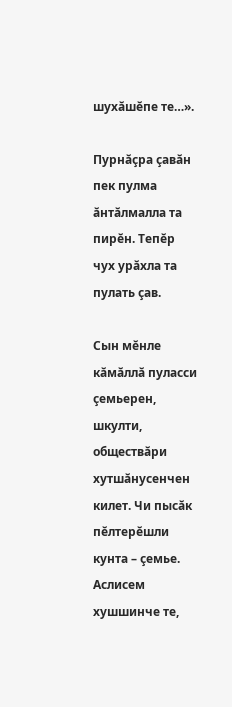шухăшĕпе те…».

Пурнăçра çавăн пек пулма ăнтăлмалла та пирĕн. Тепĕр чух урăхла та пулать çав.

Сын мĕнле кăмăллă пуласси çемьерен, шкулти, обществăри хутшăнусенчен килет. Чи пысăк пĕлтерĕшли кунта – çемье. Аслисем хушшинче те,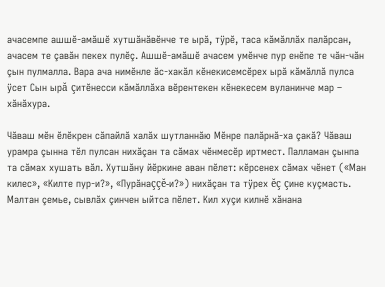ачасемпе ашшĕ-амăшĕ хутшăнăвĕнче те ырă, тÿрĕ, таса кăмăллăх палăрсан, ачасем те çавăн пекех пулĕç. Ашшĕ-амăшĕ ачасем умĕнче пур енĕпе те чăн-чăн çын пулмалла. Вара ача нимĕнле ăс-хакăл кĕнекисемсĕрех ырă кăмăллă пулса ÿсет Сын ырă çитĕнесси кăмăллăха вĕрентекен кĕнекесем вуланинче мар – хăнăхура.

Чăваш мĕн ĕлĕкрен сăпайлă халăх шутланнăю Мĕнре палăрнă-ха çакă? Чăваш урамра çынна тĕл пулсан нихăçан та сăмах чĕнмесĕр иртмест. Палламан çынпа та сăмах хушать вăл. Хутшăну йĕркине аван пĕлет: кĕрсенех сăмах чĕнет («Ман килес», «Килте пур-и?», «Пурăнаççĕ-и?») нихăçан та тÿрех ĕç çине куçмасть. Малтан çемье, сывлăх çинчен ыйтса пĕлет. Кил хуçи килнĕ хăнана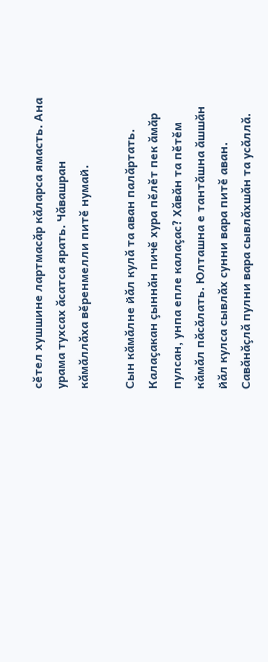сĕтел хушшине лартмасăр кăларса ямасть. Ана урама тухсах ăсатса ярать. Чăвашран кăмăллăха вĕренмелли питĕ нумай.

Сын кăмăлне йăл кулă та аван палăртать. Калаçакан çыннăн пичĕ хура пĕлĕт пек ăмăр пулсан, унпа епле калаçас? Хăвăн та пĕтĕм кăмăл пăсăлать. Юлташна е тантăшна ăшшăн йăл кулса сывлăх сунни вара питĕ аван. Савăнăçлă пулни вара сывлăхшăн та усăллă.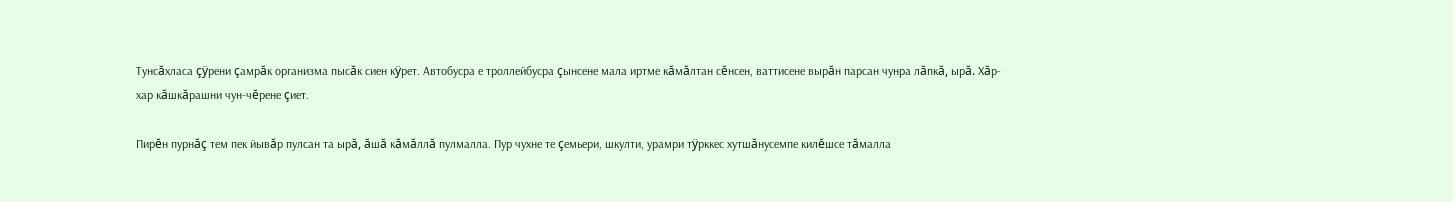Тунсăхласа çÿрени çамрăк организма пысăк сиен кÿрет. Автобусра е троллейбусра çынсене мала иртме кăмăлтан сĕнсен, ваттисене вырăн парсан чунра лăпкă, ырă. Хăр-хар кăшкăрашни чун-чĕрене çиет.

Пирĕн пурнăç тем пек йывăр пулсан та ырă, ăшă кăмăллă пулмалла. Пур чухне те çемьери, шкулти, урамри тÿрккес хутшăнусемпе килĕшсе тăмалла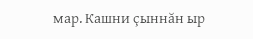мар. Кашни çыннăн ыр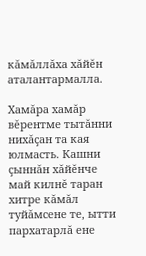кăмăллăха хăйĕн аталантармалла.

Хамăра хамăр вĕрентме тытăнни нихăçан та кая юлмасть. Кашни çыннăн хăйĕнче май килнĕ таран хитре кăмăл туйăмсене те, ытти пархатарлă ене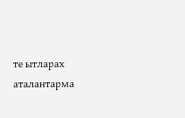те ытларах аталантарма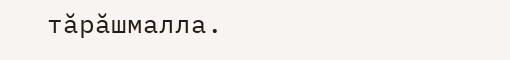тăрăшмалла.